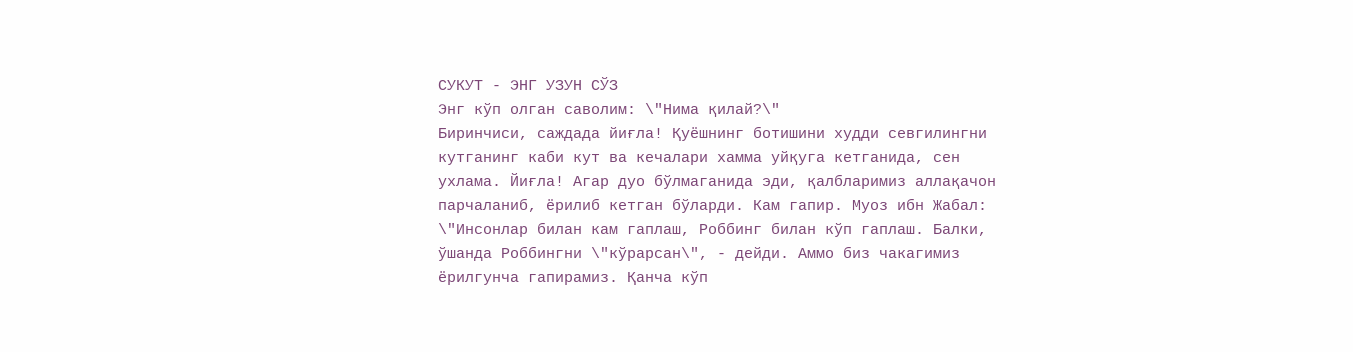СУКУТ - ЭНГ УЗУН СЎЗ
Энг кўп олган саволим: \"Нима қилай?\"
Биринчиси, саждада йиғла! Қуёшнинг ботишини худди севгилингни кутганинг каби кут ва кечалари хамма уйқуга кетганида, сен ухлама. Йиғла! Агар дуо бўлмаганида эди, қалбларимиз аллақачон парчаланиб, ёрилиб кетган бўларди. Кам гапир. Муоз ибн Жабал: \"Инсонлар билан кам гаплаш, Роббинг билан кўп гаплаш. Балки, ўшанда Роббингни \"кўрарсан\", - дейди. Аммо биз чакагимиз ёрилгунча гапирамиз. Қанча кўп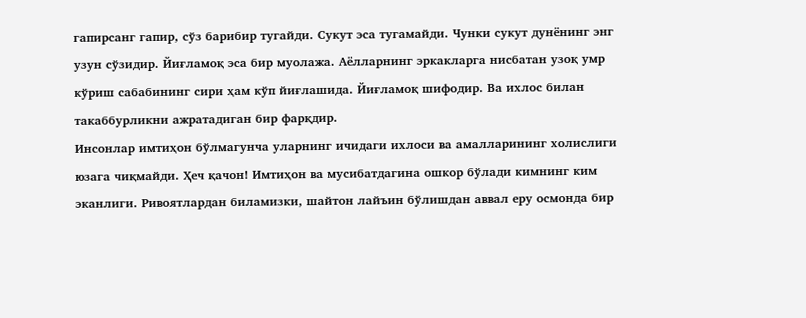гапирсанг гапир, сўз барибир тугайди. Сукут эса тугамайди. Чунки сукут дунёнинг энг узун сўзидир. Йиғламоқ эса бир муолажа. Аёлларнинг эркакларга нисбатан узоқ умр кўриш сабабининг сири ҳам кўп йиғлашида. Йиғламоқ шифодир. Ва ихлос билан такаббурликни ажратадиган бир фарқдир.
Инсонлар имтиҳон бўлмагунча уларнинг ичидаги ихлоси ва амалларининг холислиги юзага чиқмайди. Ҳеч қачон! Имтиҳон ва мусибатдагина ошкор бўлади кимнинг ким эканлиги. Ривоятлардан биламизки, шайтон лайъин бўлишдан аввал еру осмонда бир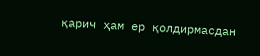қарич ҳам ер қолдирмасдан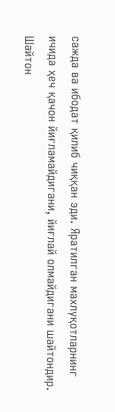сажда ва ибодат қилиб чиққан эди. Яратилган махлуқотларнинг ичида ҳеч қачон йиғламайдигани, йиғлай олмайдигани шайтондир. Шайтон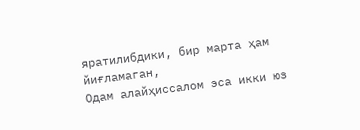яратилибдики, бир марта ҳам йиғламаган,
Одам алайҳиссалом эса икки юз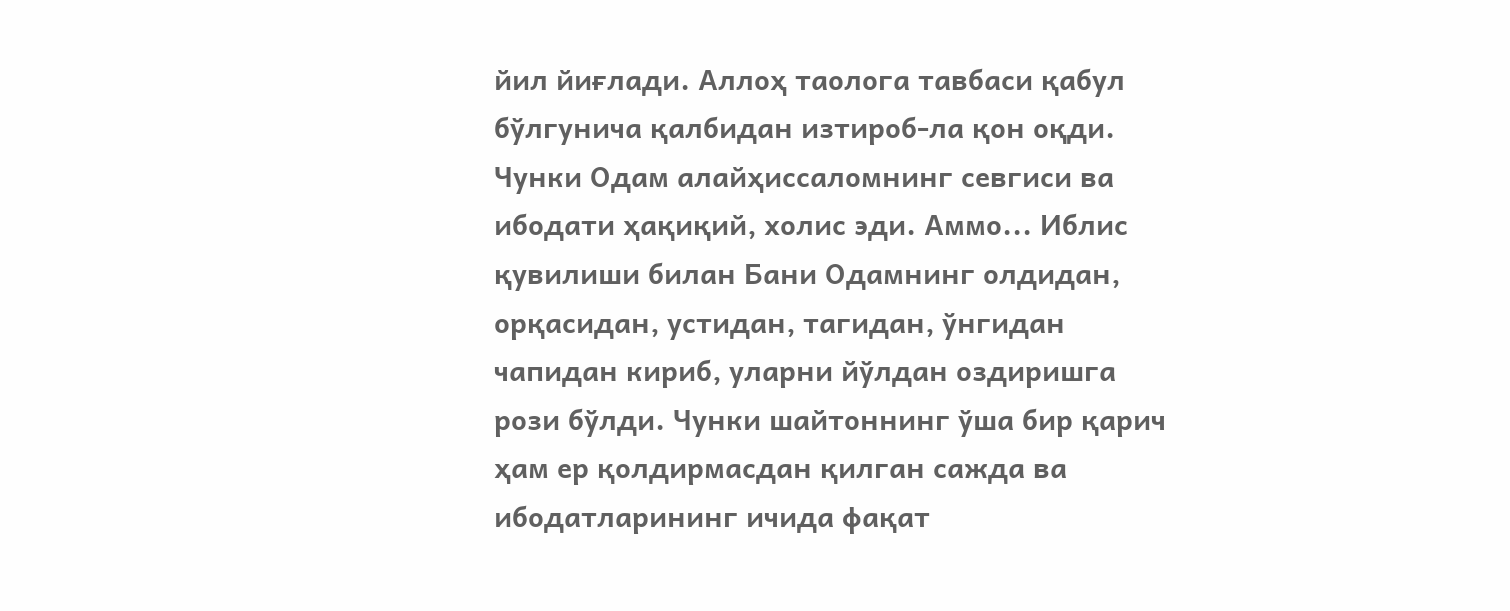йил йиғлади. Аллоҳ таолога тавбаси қабул бўлгунича қалбидан изтироб-ла қон оқди. Чунки Одам алайҳиссаломнинг севгиси ва ибодати ҳақиқий, холис эди. Аммо... Иблис қувилиши билан Бани Одамнинг олдидан, орқасидан, устидан, тагидан, ўнгидан чапидан кириб, уларни йўлдан оздиришга рози бўлди. Чунки шайтоннинг ўша бир қарич ҳам ер қолдирмасдан қилган сажда ва ибодатларининг ичида фақат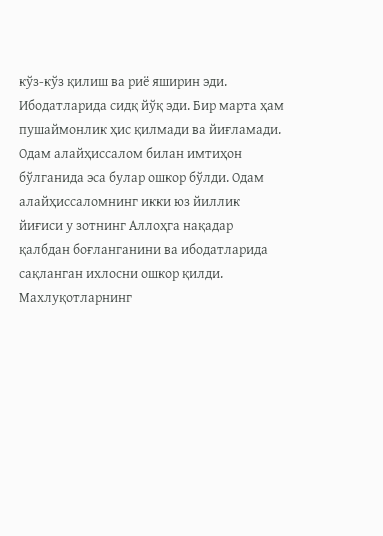кўз-кўз қилиш ва риё яширин эди. Ибодатларида сидқ йўқ эди. Бир марта ҳам пушаймонлик ҳис қилмади ва йиғламади. Одам алайҳиссалом билан имтиҳон бўлганида эса булар ошкор бўлди. Одам алайҳиссаломнинг икки юз йиллик йиғиси у зотнинг Аллоҳга нақадар қалбдан боғланганини ва ибодатларида сақланган ихлосни ошкор қилди.
Махлуқотларнинг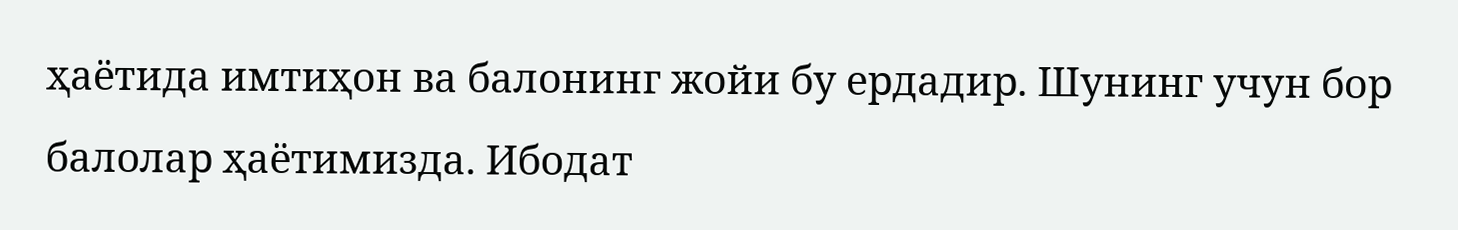ҳаётида имтиҳон ва балонинг жойи бу ердадир. Шунинг учун бор балолар ҳаётимизда. Ибодат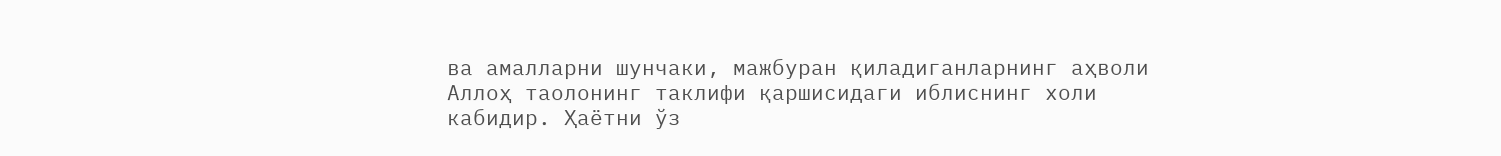ва амалларни шунчаки, мажбуран қиладиганларнинг аҳволи Аллоҳ таолонинг таклифи қаршисидаги иблиснинг холи кабидир. Ҳаётни ўз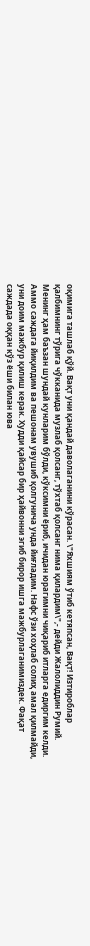оқимига ташлаб қўй. Вақт уни қандай даволаганини кўрасан. \"Яхшиям ўтиб кетяпсан, Вақт! Изтироблар қалбимнинг тўрига чўкканида музлаб қолсанг, тўхтаб қолсанг нима қилардим\",- дейди Жалолиддин Румий. Менинг ҳам баъзан шундай кунларим бўлди, кўксимни ёриб, ичидан юрагимни чиқариб итларга едиргим келди. Аммо саждага йиқилдим ва пешонам увушиб қолгунича унда йиғладим. Нафс ўзи хоҳлаб солиҳ амал қилмайди, уни доим мажбур қилиш керак. Худди қайсар бир ҳайвонни эгиб бирор ишга мажбурлаганимиздек. Фақат саждада оққан кўз ёши билан юва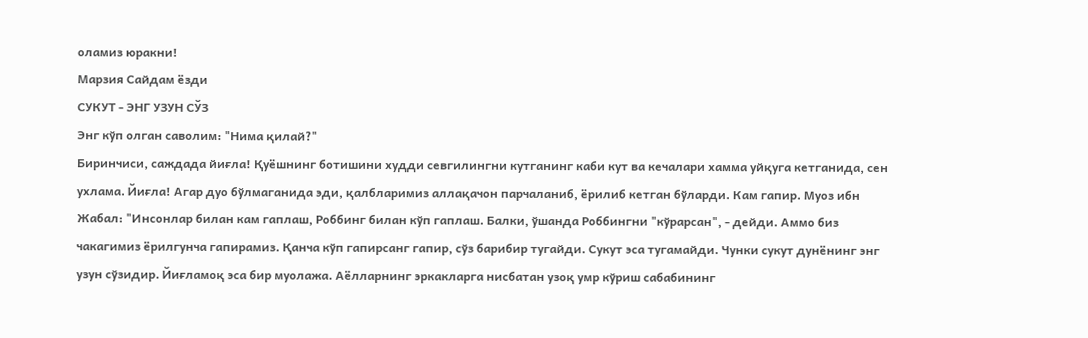оламиз юракни!
Марзия Сайдам ёзди
СУКУТ - ЭНГ УЗУН СЎЗ
Энг кўп олган саволим: "Нима қилай?"
Биринчиси, саждада йиғла! Қуёшнинг ботишини худди севгилингни кутганинг каби кут ва кечалари хамма уйқуга кетганида, сен ухлама. Йиғла! Агар дуо бўлмаганида эди, қалбларимиз аллақачон парчаланиб, ёрилиб кетган бўларди. Кам гапир. Муоз ибн Жабал: "Инсонлар билан кам гаплаш, Роббинг билан кўп гаплаш. Балки, ўшанда Роббингни "кўрарсан", - дейди. Аммо биз чакагимиз ёрилгунча гапирамиз. Қанча кўп гапирсанг гапир, сўз барибир тугайди. Сукут эса тугамайди. Чунки сукут дунёнинг энг узун сўзидир. Йиғламоқ эса бир муолажа. Аёлларнинг эркакларга нисбатан узоқ умр кўриш сабабининг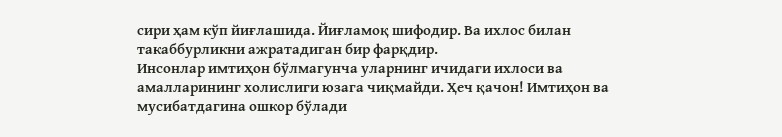сири ҳам кўп йиғлашида. Йиғламоқ шифодир. Ва ихлос билан такаббурликни ажратадиган бир фарқдир.
Инсонлар имтиҳон бўлмагунча уларнинг ичидаги ихлоси ва амалларининг холислиги юзага чиқмайди. Ҳеч қачон! Имтиҳон ва мусибатдагина ошкор бўлади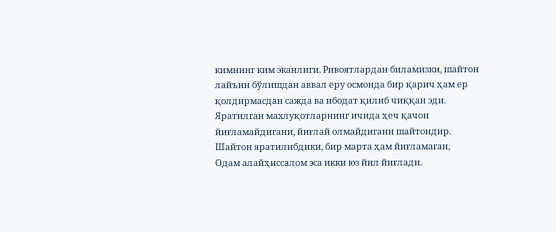кимнинг ким эканлиги. Ривоятлардан биламизки, шайтон лайъин бўлишдан аввал еру осмонда бир қарич ҳам ер қолдирмасдан сажда ва ибодат қилиб чиққан эди. Яратилган махлуқотларнинг ичида ҳеч қачон йиғламайдигани, йиғлай олмайдигани шайтондир. Шайтон яратилибдики, бир марта ҳам йиғламаган,
Одам алайҳиссалом эса икки юз йил йиғлади.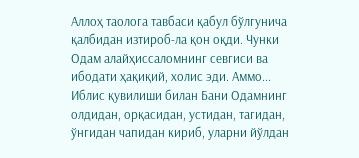Аллоҳ таолога тавбаси қабул бўлгунича қалбидан изтироб-ла қон оқди. Чунки Одам алайҳиссаломнинг севгиси ва ибодати ҳақиқий, холис эди. Аммо... Иблис қувилиши билан Бани Одамнинг олдидан, орқасидан, устидан, тагидан, ўнгидан чапидан кириб, уларни йўлдан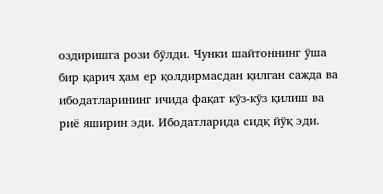оздиришга рози бўлди. Чунки шайтоннинг ўша бир қарич ҳам ер қолдирмасдан қилган сажда ва ибодатларининг ичида фақат кўз-кўз қилиш ва риё яширин эди. Ибодатларида сидқ йўқ эди.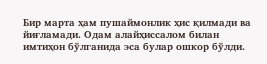Бир марта ҳам пушаймонлик ҳис қилмади ва йиғламади. Одам алайҳиссалом билан имтиҳон бўлганида эса булар ошкор бўлди.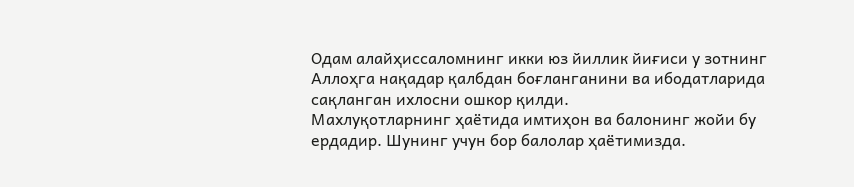Одам алайҳиссаломнинг икки юз йиллик йиғиси у зотнинг Аллоҳга нақадар қалбдан боғланганини ва ибодатларида сақланган ихлосни ошкор қилди.
Махлуқотларнинг ҳаётида имтиҳон ва балонинг жойи бу ердадир. Шунинг учун бор балолар ҳаётимизда.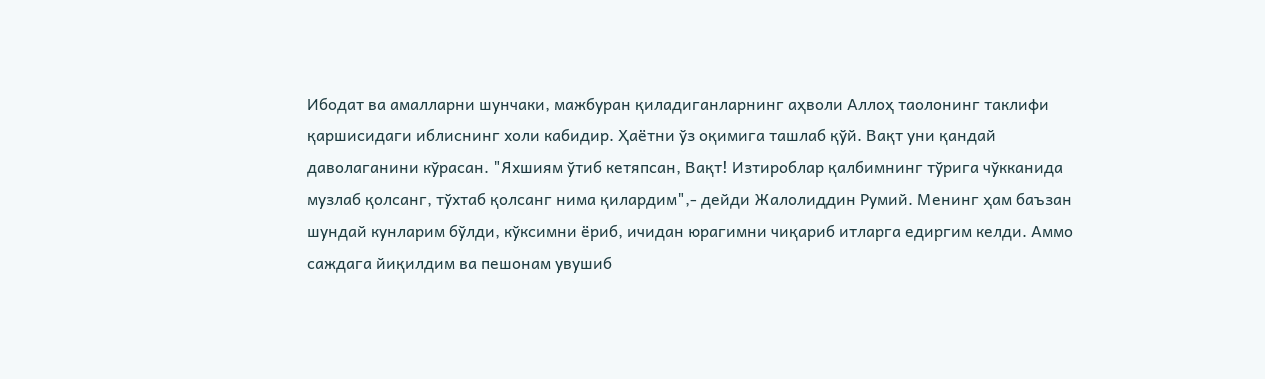Ибодат ва амалларни шунчаки, мажбуран қиладиганларнинг аҳволи Аллоҳ таолонинг таклифи қаршисидаги иблиснинг холи кабидир. Ҳаётни ўз оқимига ташлаб қўй. Вақт уни қандай даволаганини кўрасан. "Яхшиям ўтиб кетяпсан, Вақт! Изтироблар қалбимнинг тўрига чўкканида музлаб қолсанг, тўхтаб қолсанг нима қилардим",- дейди Жалолиддин Румий. Менинг ҳам баъзан шундай кунларим бўлди, кўксимни ёриб, ичидан юрагимни чиқариб итларга едиргим келди. Аммо саждага йиқилдим ва пешонам увушиб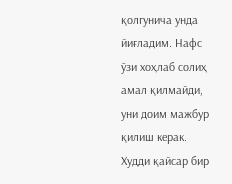қолгунича унда йиғладим. Нафс ўзи хоҳлаб солиҳ амал қилмайди, уни доим мажбур қилиш керак. Худди қайсар бир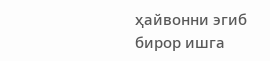ҳайвонни эгиб бирор ишга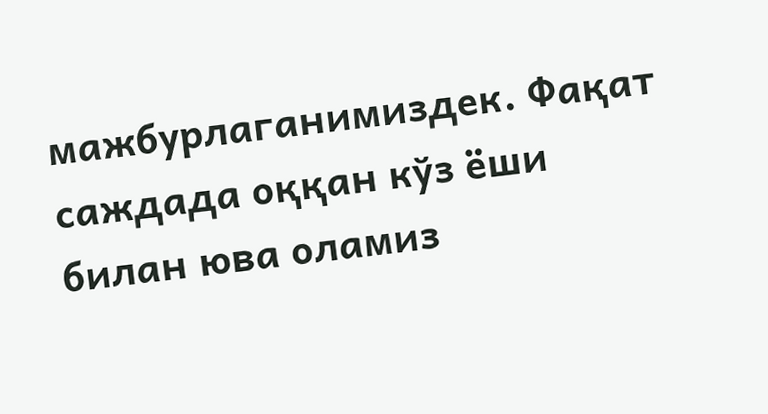мажбурлаганимиздек. Фақат саждада оққан кўз ёши билан юва оламиз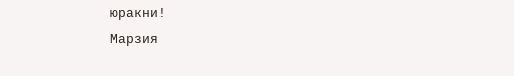юракни!
Марзия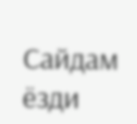Сайдам ёзди